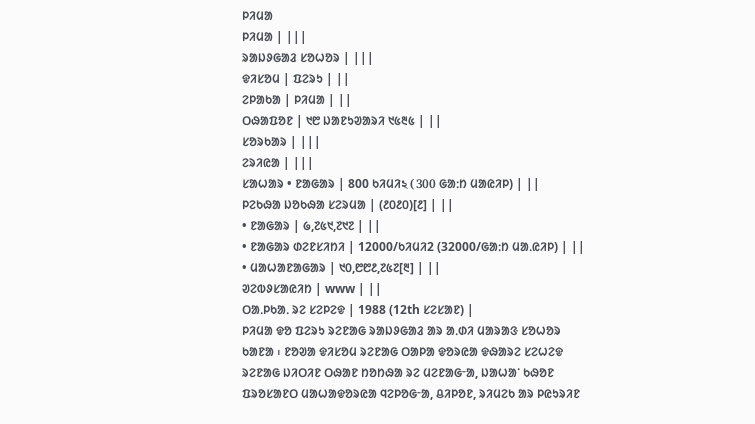ᱞᱤᱢᱟ
ᱞᱤᱢᱟ | |||
ᱨᱟᱡᱽᱜᱟᱲ ᱥᱚᱦᱚᱨ | |||
ᱫᱤᱥᱚᱢ | ᱯᱮᱨᱩ | ||
ᱮᱞᱟᱠᱟ | ᱞᱤᱢᱟ | ||
ᱛᱷᱟᱯᱚᱱ | ᱑᱘ ᱡᱟᱱᱩᱣᱟᱨᱤ ᱑᱕᱓᱕ | ||
ᱥᱚᱨᱠᱟᱨ | |||
ᱮᱨᱤᱭᱟ | |||
ᱥᱟᱦᱟᱨ • ᱱᱟᱜᱟᱨ | 800 ᱠᱤᱢᱤ২ (300 ᱜᱟᱺᱴ ᱢᱟᱭᱤᱞ) | ||
ᱞᱮᱠᱷᱟ ᱡᱚᱠᱷᱟ ᱥᱮᱨᱢᱟ | (᱒᱐᱒᱐)[᱒] | ||
• ᱱᱟᱜᱟᱨ | ᱙,᱗᱕᱑,᱗᱑᱗ | ||
• ᱱᱟᱜᱟᱨ ᱰᱮᱱᱥᱤᱴᱤ | 12000/ᱠᱤᱢᱤ2 (32000/ᱜᱟᱺᱴ ᱢᱟᱹᱭᱤᱞ) | ||
• ᱢᱟᱦᱟᱱᱟᱜᱟᱨ | ᱑᱐,᱘᱘᱒,᱗᱕᱗[᱓] | ||
ᱣᱮᱵᱽᱥᱟᱭᱤᱴ | www | ||
ᱛᱟᱹᱞᱠᱟᱹ ᱨᱮ ᱥᱮᱞᱮᱫ | 1988 (12th ᱥᱮᱥᱟᱱ) |
ᱞᱤᱢᱟ ᱫᱚ ᱯᱮᱨᱩ ᱨᱮᱱᱟᱜ ᱨᱟᱡᱽᱜᱟᱲ ᱟᱨ ᱟᱹᱰᱤ ᱢᱟᱨᱟᱝ ᱥᱚᱦᱚᱨ ᱠᱟᱱᱟ ᱾ ᱱᱚᱣᱟ ᱫᱤᱥᱚᱢ ᱨᱮᱱᱟᱜ ᱛᱟᱞᱟ ᱫᱚᱨᱭᱟ ᱫᱷᱟᱨᱮ ᱥᱮᱦᱮᱫ ᱨᱮᱱᱟᱜ ᱡᱤᱛᱤᱱ ᱛᱷᱟᱱ ᱴᱚᱴᱷᱟ ᱨᱮ ᱢᱮᱱᱟᱜᱼᱟ, ᱡᱟᱦᱟᱸ ᱠᱷᱚᱱ ᱯᱨᱚᱥᱟᱱᱛ ᱢᱟᱦᱟᱫᱚᱨᱭᱟ ᱧᱮᱞᱚᱜᱼᱟ, ᱪᱤᱞᱚᱱ, ᱨᱤᱢᱮᱠ ᱟᱨ ᱞᱭᱩᱨᱤᱱ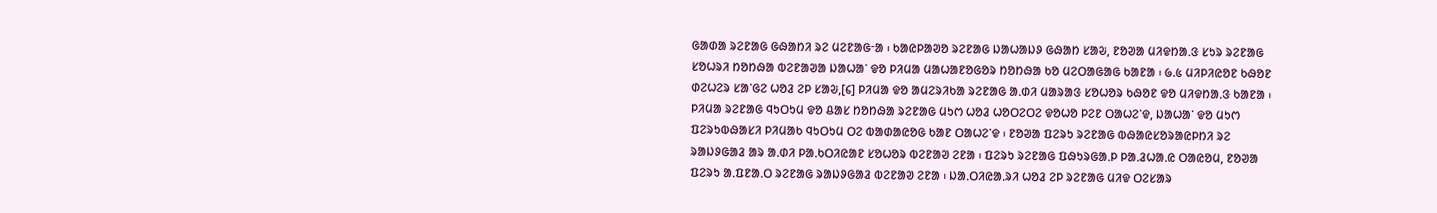ᱜᱟᱰᱟ ᱨᱮᱱᱟᱜ ᱜᱷᱟᱴᱤ ᱨᱮ ᱢᱮᱱᱟᱜᱼᱟ ᱾ ᱠᱟᱭᱞᱟᱣᱚ ᱨᱮᱱᱟᱜ ᱡᱟᱦᱟᱡᱽ ᱜᱷᱟᱴ ᱥᱟᱶ, ᱱᱚᱣᱟ ᱢᱤᱫᱴᱟᱹᱝ ᱥᱩᱨ ᱨᱮᱱᱟᱜ ᱥᱚᱦᱨᱤ ᱴᱚᱴᱷᱟ ᱵᱮᱱᱟᱣᱟ ᱡᱟᱦᱟᱸ ᱫᱚ ᱞᱤᱢᱟ ᱢᱟᱦᱟᱱᱚᱜᱚᱨ ᱴᱚᱴᱷᱟ ᱠᱚ ᱢᱮᱛᱟᱜᱟᱜ ᱠᱟᱱᱟ ᱾ ᱙.᱕ ᱢᱤᱞᱤᱭᱚᱱ ᱠᱷᱚᱱ ᱰᱮᱦᱮᱨ ᱥᱟᱸᱜᱮ ᱦᱚᱲ ᱮᱞ ᱥᱟᱶ,[᱔] ᱞᱤᱢᱟ ᱫᱚ ᱟᱢᱮᱨᱤᱠᱟ ᱨᱮᱱᱟᱜ ᱟᱹᱰᱤ ᱢᱟᱨᱟᱝ ᱥᱚᱦᱚᱨ ᱠᱷᱚᱱ ᱫᱚ ᱢᱤᱫᱴᱟᱹᱝ ᱠᱟᱱᱟ ᱾
ᱞᱤᱢᱟ ᱨᱮᱱᱟᱜ ᱧᱩᱛᱩᱢ ᱫᱚ ᱪᱟᱥ ᱴᱚᱴᱷᱟ ᱨᱮᱱᱟᱜ ᱢᱩᱬ ᱦᱚᱲ ᱦᱚᱛᱮᱛᱮ ᱫᱚᱦᱚ ᱞᱮᱱ ᱛᱟᱦᱮᱸᱫ, ᱡᱟᱦᱟᱸ ᱫᱚ ᱢᱩᱬ ᱯᱮᱨᱩᱵᱷᱟᱥᱤ ᱞᱤᱢᱟᱠ ᱧᱩᱛᱩᱢ ᱛᱮ ᱵᱟᱰᱟᱭᱚᱜ ᱠᱟᱱ ᱛᱟᱦᱮᱸᱫ ᱾ ᱱᱚᱣᱟ ᱯᱮᱨᱩ ᱨᱮᱱᱟᱜ ᱵᱷᱟᱭᱥᱚᱨᱟᱭᱞᱴᱤ ᱨᱮ ᱨᱟᱡᱽᱜᱟᱲ ᱟᱨ ᱟᱹᱰᱤ ᱞᱟᱹᱠᱛᱤᱭᱟᱱ ᱥᱚᱦᱚᱨ ᱵᱮᱱᱟᱣ ᱮᱱᱟ ᱾ ᱯᱮᱨᱩ ᱨᱮᱱᱟᱜ ᱯᱷᱩᱨᱜᱟᱹᱞ ᱞᱟᱹᱲᱦᱟᱹᱭ ᱛᱟᱭᱚᱢ, ᱱᱚᱣᱟ ᱯᱮᱨᱩ ᱟᱹᱯᱱᱟᱹᱛ ᱨᱮᱱᱟᱜ ᱨᱟᱡᱽᱜᱟᱲ ᱵᱮᱱᱟᱣ ᱮᱱᱟ ᱾ ᱡᱟᱹᱛᱤᱭᱟᱹᱨᱤ ᱦᱚᱲ ᱮᱞ ᱨᱮᱱᱟᱜ ᱢᱤᱫ ᱛᱮᱥᱟᱨ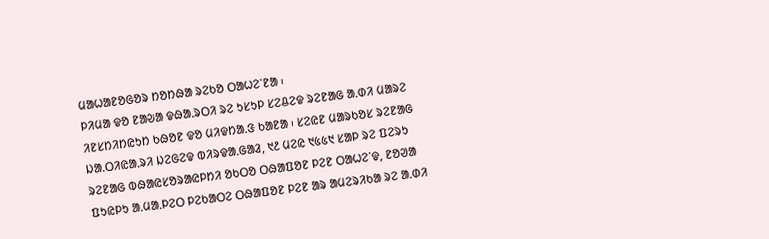ᱢᱟᱦᱟᱱᱚᱜᱚᱨ ᱴᱚᱴᱷᱟ ᱨᱮᱠᱚ ᱛᱟᱦᱮᱸᱱᱟ ᱾
ᱞᱤᱢᱟ ᱫᱚ ᱱᱟᱶᱟ ᱫᱷᱟᱹᱨᱛᱤ ᱨᱮ ᱩᱥᱩᱞ ᱥᱮᱪᱮᱫ ᱨᱮᱱᱟᱜ ᱟᱹᱰᱤ ᱢᱟᱨᱮ ᱤᱱᱥᱴᱤᱴᱭᱩᱴ ᱠᱷᱚᱱ ᱫᱚ ᱢᱤᱫᱴᱟᱹᱝ ᱠᱟᱱᱟ ᱾ ᱥᱮᱭᱱ ᱢᱟᱨᱠᱚᱥ ᱨᱮᱱᱟᱜ ᱡᱟᱹᱛᱤᱭᱟᱹᱨᱤ ᱡᱮᱜᱮᱫ ᱵᱤᱨᱫᱟᱹᱜᱟᱲ, ᱑᱒ ᱢᱮᱭ ᱑᱕᱕᱑ ᱥᱟᱞ ᱨᱮ ᱯᱮᱨᱩ ᱨᱮᱱᱟᱜ ᱵᱷᱟᱭᱥᱚᱨᱟᱭᱞᱴᱤ ᱚᱠᱛᱚ ᱛᱷᱟᱯᱚᱱ ᱞᱮᱱ ᱛᱟᱦᱮᱸᱫ, ᱱᱚᱣᱟ ᱯᱩᱭᱞᱩ ᱟᱹᱢᱟᱹᱞᱮᱛ ᱞᱮᱠᱟᱛᱮ ᱛᱷᱟᱯᱚᱱ ᱞᱮᱱ ᱟᱨ ᱟᱢᱮᱨᱤᱠᱟ ᱨᱮ ᱟᱹᱰᱤ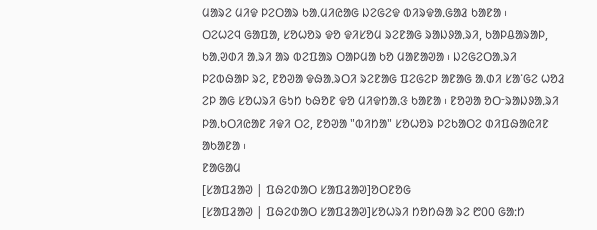ᱢᱟᱨᱮ ᱢᱤᱫ ᱞᱮᱛᱟᱨ ᱠᱟᱹᱢᱤᱭᱟᱜ ᱡᱮᱜᱮᱫ ᱵᱤᱨᱫᱟᱹᱜᱟᱲ ᱠᱟᱱᱟ ᱾
ᱛᱮᱦᱮᱧ ᱜᱟᱯᱟ, ᱥᱚᱦᱚᱨ ᱫᱚ ᱫᱤᱥᱚᱢ ᱨᱮᱱᱟᱜ ᱨᱟᱡᱽᱟᱹᱨᱤ, ᱠᱟᱞᱪᱟᱨᱟᱞ, ᱠᱟᱹᱣᱰᱤ ᱟᱹᱨᱤ ᱟᱨ ᱵᱮᱯᱟᱨ ᱛᱟᱞᱢᱟ ᱠᱚ ᱢᱟᱱᱟᱣᱟ ᱾ ᱡᱮᱜᱮᱛᱟᱹᱨᱤ ᱞᱮᱵᱷᱟᱞ ᱨᱮ, ᱱᱚᱣᱟ ᱫᱷᱟᱹᱨᱛᱤ ᱨᱮᱱᱟᱜ ᱯᱮᱜᱮᱞ ᱟᱱᱟᱜ ᱟᱹᱰᱤ ᱥᱟᱸᱜᱮ ᱦᱚᱲ ᱮᱞ ᱟᱜ ᱥᱚᱦᱨᱤ ᱜᱩᱴ ᱠᱷᱚᱱ ᱫᱚ ᱢᱤᱫᱴᱟᱹᱝ ᱠᱟᱱᱟ ᱾ ᱱᱚᱣᱟ ᱚᱛᱼᱨᱟᱡᱽᱟᱹᱨᱤ ᱞᱟᱹᱠᱛᱤᱭᱟᱱ ᱤᱫᱤ ᱛᱮ, ᱱᱚᱣᱟ "ᱵᱤᱴᱟ" ᱥᱚᱦᱚᱨ ᱞᱮᱠᱟᱛᱮ ᱰᱤᱯᱷᱟᱭᱤᱱ ᱟᱠᱟᱱᱟ ᱾
ᱱᱟᱜᱟᱢ
[ᱥᱟᱯᱲᱟᱣ | ᱯᱷᱮᱰᱟᱛ ᱥᱟᱯᱲᱟᱣ]ᱚᱛᱱᱚᱜ
[ᱥᱟᱯᱲᱟᱣ | ᱯᱷᱮᱰᱟᱛ ᱥᱟᱯᱲᱟᱣ]ᱥᱚᱦᱨᱤ ᱴᱚᱴᱷᱟ ᱨᱮ ᱘᱐᱐ ᱜᱟᱺᱴ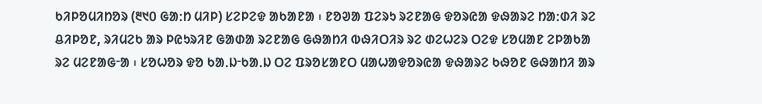ᱠᱤᱞᱚᱢᱤᱴᱚᱨ (᱓᱑᱐ ᱜᱟᱺᱴ ᱢᱤᱞ) ᱥᱮᱞᱮᱫ ᱟᱠᱟᱱᱟ ᱾ ᱱᱚᱣᱟ ᱯᱮᱨᱩ ᱨᱮᱱᱟᱜ ᱫᱚᱨᱭᱟ ᱫᱷᱟᱨᱮ ᱴᱟᱺᱰᱤ ᱨᱮ ᱪᱤᱞᱚᱱ, ᱨᱤᱢᱮᱠ ᱟᱨ ᱞᱭᱩᱨᱤᱱ ᱜᱟᱰᱟ ᱨᱮᱱᱟᱜ ᱜᱷᱟᱴᱤ ᱵᱷᱤᱛᱤᱨ ᱨᱮ ᱰᱮᱦᱮᱨ ᱛᱮᱫ ᱥᱚᱢᱟᱱ ᱮᱞᱟᱠᱟ ᱨᱮ ᱢᱮᱱᱟᱜᱼᱟ ᱾ ᱥᱚᱦᱚᱨ ᱫᱚ ᱠᱟᱹᱡᱼᱠᱟᱹᱡ ᱛᱮ ᱯᱨᱚᱥᱟᱱᱛ ᱢᱟᱦᱟᱫᱚᱨᱭᱟ ᱫᱷᱟᱨᱮ ᱠᱷᱚᱱ ᱜᱷᱟᱴᱤ ᱟᱨ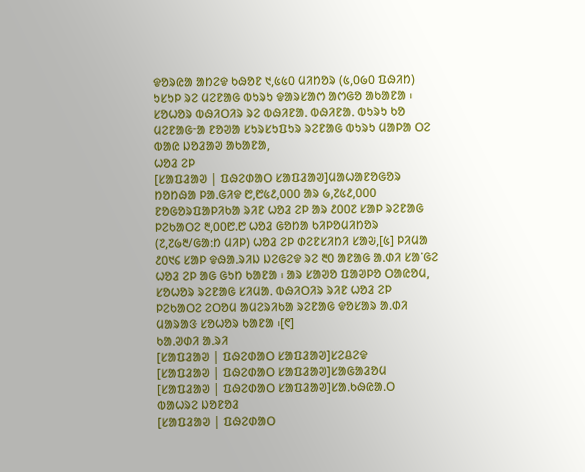ᱫᱚᱨᱭᱟ ᱟᱴᱮᱫ ᱠᱷᱚᱱ ᱑,᱕᱕᱐ ᱢᱤᱴᱚᱨ (᱕,᱐᱙᱐ ᱯᱷᱤᱴ) ᱩᱥᱩᱞ ᱨᱮ ᱢᱮᱱᱟᱜ ᱵᱩᱨᱩ ᱫᱟᱨᱥᱟᱬ ᱟᱬᱜᱚ ᱟᱠᱟᱱᱟ ᱾ ᱥᱚᱦᱚᱨ ᱵᱷᱤᱛᱤᱨ ᱨᱮ ᱵᱷᱤᱱᱟᱹ ᱵᱷᱤᱱᱟᱹ ᱵᱩᱨᱩ ᱠᱚ ᱢᱮᱱᱟᱜᱼᱟ ᱱᱚᱣᱟ ᱥᱩᱨᱥᱩᱯᱩᱨ ᱨᱮᱱᱟᱜ ᱵᱩᱨᱩ ᱢᱟᱞᱟ ᱛᱮ ᱵᱟᱭ ᱡᱚᱲᱟᱣ ᱟᱠᱟᱱᱟ,
ᱦᱚᱲ ᱮᱞ
[ᱥᱟᱯᱲᱟᱣ | ᱯᱷᱮᱰᱟᱛ ᱥᱟᱯᱲᱟᱣ]ᱢᱟᱦᱟᱱᱚᱜᱚᱨ ᱴᱚᱴᱷᱟ ᱞᱟᱹᱜᱤᱫ ᱘,᱘᱕᱒,᱐᱐᱐ ᱟᱨ ᱙,᱗᱕᱒,᱐᱐᱐ ᱱᱚᱜᱚᱨᱯᱟᱞᱤᱠᱟ ᱨᱤᱱ ᱦᱚᱲ ᱮᱞ ᱟᱨ ᱒᱐᱐᱗ ᱥᱟᱞ ᱨᱮᱱᱟᱜ ᱞᱮᱠᱟᱛᱮ ᱓,᱐᱐᱘.᱘ ᱦᱚᱲ ᱜᱚᱴᱟ ᱠᱤᱞᱚᱢᱤᱴᱚᱨ (᱗,᱗᱙᱓/ᱜᱟᱺᱴ ᱢᱤᱞ) ᱦᱚᱲ ᱮᱞ ᱰᱮᱱᱥᱤᱴᱤ ᱥᱟᱶ,[᱕] ᱞᱤᱢᱟ ᱒᱐᱑᱔ ᱥᱟᱞ ᱫᱷᱟᱹᱨᱤᱡ ᱡᱮᱜᱮᱫ ᱨᱮ ᱓᱐ ᱟᱱᱟᱜ ᱟᱹᱰᱤ ᱥᱟᱸᱜᱮ ᱦᱚᱲ ᱮᱞ ᱟᱜ ᱜᱩᱴ ᱠᱟᱱᱟ ᱾ ᱟᱨ ᱥᱟᱣᱚ ᱯᱟᱣᱞᱚ ᱛᱟᱭᱚᱢ, ᱥᱚᱦᱚᱨ ᱨᱮᱱᱟᱜ ᱥᱤᱢᱟᱹ ᱵᱷᱤᱛᱤᱨ ᱨᱤᱱ ᱦᱚᱲ ᱮᱞ ᱞᱮᱠᱟᱛᱮ ᱮᱛᱚᱢ ᱟᱢᱮᱨᱤᱠᱟ ᱨᱮᱱᱟᱜ ᱫᱚᱥᱟᱨ ᱟᱹᱰᱤ ᱢᱟᱨᱟᱝ ᱥᱚᱦᱚᱨ ᱠᱟᱱᱟ ᱾[᱖]
ᱠᱟᱹᱣᱰᱤ ᱟᱹᱨᱤ
[ᱥᱟᱯᱲᱟᱣ | ᱯᱷᱮᱰᱟᱛ ᱥᱟᱯᱲᱟᱣ]ᱥᱮᱪᱮᱫ
[ᱥᱟᱯᱲᱟᱣ | ᱯᱷᱮᱰᱟᱛ ᱥᱟᱯᱲᱟᱣ]ᱥᱟᱜᱟᱲᱚᱢ
[ᱥᱟᱯᱲᱟᱣ | ᱯᱷᱮᱰᱟᱛ ᱥᱟᱯᱲᱟᱣ]ᱥᱟᱹᱠᱷᱭᱟᱹᱛ
ᱵᱟᱦᱨᱮ ᱡᱚᱱᱚᱲ
[ᱥᱟᱯᱲᱟᱣ | ᱯᱷᱮᱰᱟᱛ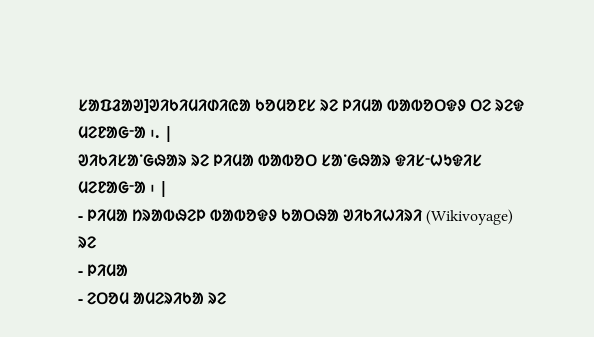ᱥᱟᱯᱲᱟᱣ]ᱣᱤᱠᱤᱢᱤᱰᱤᱭᱟ ᱠᱚᱢᱚᱱᱥ ᱨᱮ ᱞᱤᱢᱟ ᱵᱟᱵᱚᱛᱫᱽ ᱛᱮ ᱨᱮᱫ ᱢᱮᱱᱟᱜᱼᱟ ᱾. |
ᱣᱤᱠᱤᱥᱟᱸᱜᱷᱟᱨ ᱨᱮ ᱞᱤᱢᱟ ᱵᱟᱵᱚᱛ ᱥᱟᱸᱜᱷᱟᱨ ᱫᱤᱥᱼᱦᱩᱫᱤᱥ ᱢᱮᱱᱟᱜᱼᱟ ᱾ |
- ᱞᱤᱢᱟ ᱴᱨᱟᱵᱷᱮᱞ ᱵᱟᱵᱚᱫᱽ ᱠᱟᱛᱷᱟ ᱣᱤᱠᱤᱦᱤᱨᱤ (Wikivoyage) ᱨᱮ
- ᱞᱤᱢᱟ
- ᱮᱛᱚᱢ ᱟᱢᱮᱨᱤᱠᱟ ᱨᱮ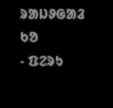ᱨᱟᱡᱽᱜᱟᱲ ᱠᱚ
- ᱯᱮᱨᱩ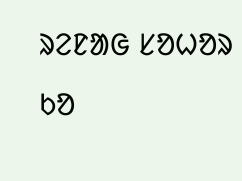ᱨᱮᱱᱟᱜ ᱥᱚᱦᱚᱨ ᱠᱚ